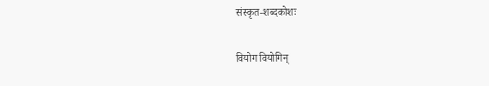संस्कृत-शब्दकोशः

वियोग वियोगिन्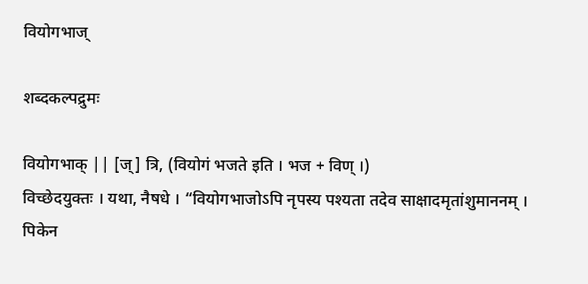वियोगभाज्

शब्दकल्पद्रुमः

वियोगभाक् || [ज्] त्रि, (वियोगं भजते इति । भज + विण् ।)
विच्छेदयुक्तः । यथा, नैषधे । “वियोगभाजोऽपि नृपस्य पश्यता तदेव साक्षादमृतांशुमाननम् । पिकेन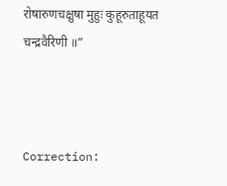रोषारुणचक्षुषा मुहुः कुहूरुताहूयत चन्द्रवैरिणी ॥”



Correction: